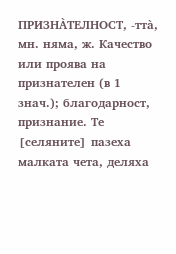ПРИЗНА̀ТЕЛНОСТ, -тта̀, мн. няма, ж. Качество или проява на признателен (в 1 знач.); благодарност, признание. Те [селяните] пазеха малката чета, деляха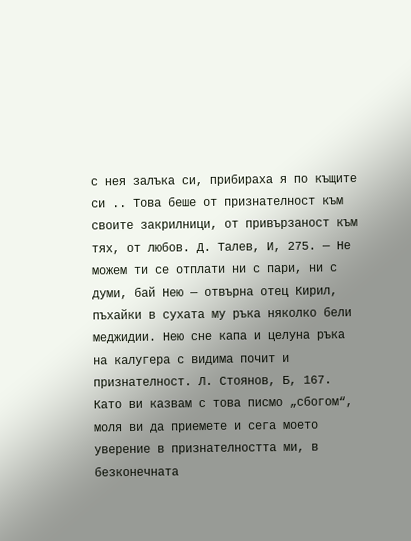с нея залъка си, прибираха я по къщите си .. Това беше от признателност към своите закрилници, от привързаност към тях, от любов. Д. Талев, И, 275. — Не можем ти се отплати ни с пари, ни с думи, бай Нею — отвърна отец Кирил, пъхайки в сухата му ръка няколко бели меджидии. Нею сне капа и целуна ръка на калугера с видима почит и признателност. Л. Стоянов, Б, 167. Като ви казвам с това писмо „сбогом“, моля ви да приемете и сега моето уверение в признателността ми, в безконечната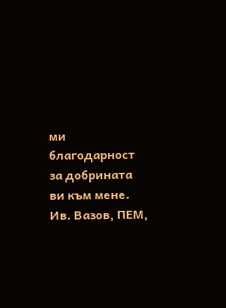ми благодарност за добрината ви към мене. Ив. Вазов, ПЕМ,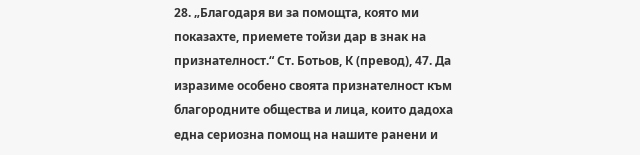28. „Благодаря ви за помощта, която ми показахте, приемете тойзи дар в знак на признателност.“ Ст. Ботьов, К (превод), 47. Да изразиме особено своята признателност към благородните общества и лица, които дадоха една сериозна помощ на нашите ранени и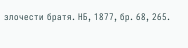злочести братя. НБ, 1877, бр. 68, 265.